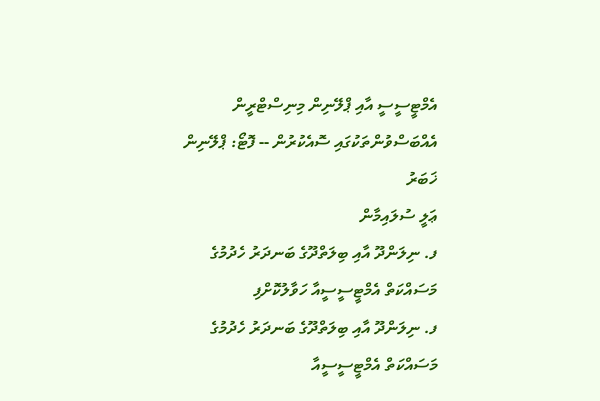އެމްޓީސީސީ އާއި ޕްލޭނިން މިނިސްޓްރީން އެއްބަސްވުންތަކުގައި ސޮއެކުރުން -- ފޮޓޯ: ޕްލޭނިން
ޚަބަރު
ޢަލީ ސުލައިމާން
ފ. ނިލަންދޫ އާއި ބިލަތްދޫގެ ބަނދަރު ހެދުމުގެ މަސައްކަތް އެމްޓީސީސީއާ ހަވާލުކޮށްފި
ފ. ނިލަންދޫ އާއި ބިލަތްދޫގެ ބަނދަރު ހެދުމުގެ މަސައްކަތް އެމްޓީސީސީއާ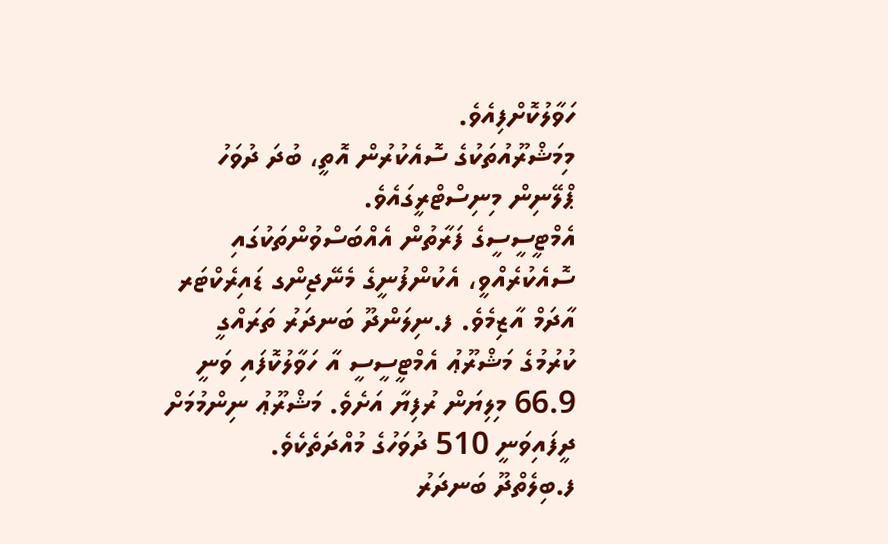ހަވާލުކޮށްފިއެވެ.
މިމަޝްރޫއުތަކުގެ ސޮއެކުރުން އޮތީ، ބުދަ ދުވަހު ޕްލޭނިން މިނިސްޓްރީގައެވެ.
އެމްޓީސީސީގެ ފަރާތުން އެއްބަސްވުންތަކުގައި ސޮއެކުރެއްވީ، އެކުންފުނީގެ މެނޭޖިންގ ޑައިރެކްޓަރ އާދަމް އާޒިމެވެ. ފ.ނިލަންދޫ ބަނދަރު ތަރައްގީ ކުރުމުގެ މަޝްރޫޢު އެމްޓީސީސީ އާ ހަވާލުކޮފައި ވަނީ 66.9 މިލިޔަން ރުފިޔާ އަށެވެ. މަޝްރޫޢު ނިންމުމަށް ދީފައިވަނީ 510 ދުވަހުގެ މުއްދަތެކެވެ.
ފ.ބިލެތްދޫ ބަނދަރު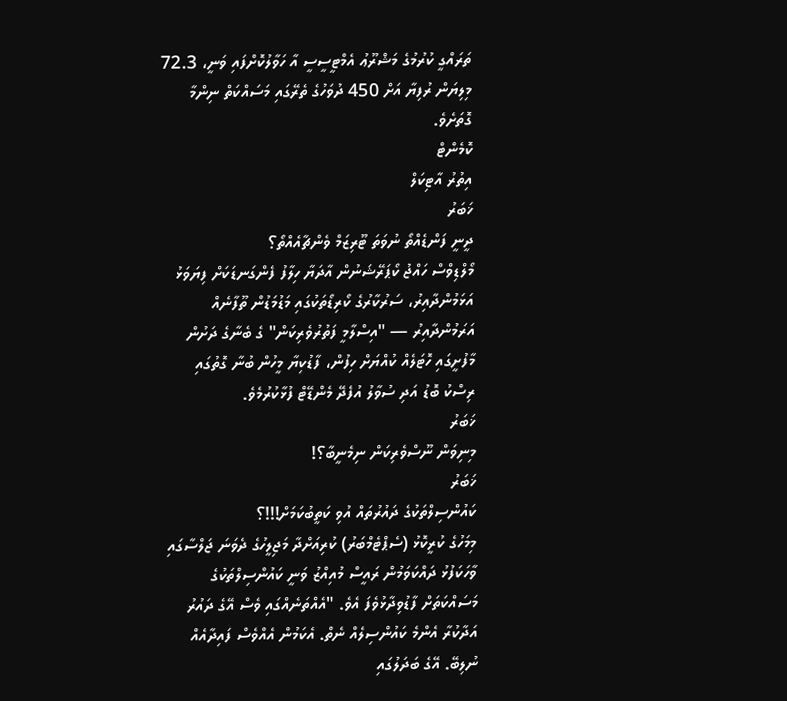ތަރައްގީ ކުރުމުގެ މަޝްރޫޢު އެމްޓީސީސީ އާ ހަވާލުކޮށްފައި ވަނީ، 72.3 މިލިޔަން ރުފިޔާ އަށް 450 ދުވަހުގެ ތެރޭގައި މަސައްކަތް ނިންމާ ގޮތަށެވެ.
ކޮމެންޓް
އިތުރު އާޓިކަލް
ޚަބަރު
ދީނީ ފަންޑެއްތޯ ނުވަތަ ޓޫރިޒަމް ވެންޗާއެއްތޯ؟
މޯލްޑިވްސް ހައްޖު ކޯޕަރޭޝަނުން އާދަޔާ ހިލާފު ފެންގަނޑަކަށް ފިޔަވަޅު އަޅަމުންދާއިރު، ސަރުކާރުގެ ކޯރިޑޯތަކުގައި މަޑުމަޑުން ތޫފާނެއް އަރަމުންދާއިރު — "އިސްލާމީ ފަތުރުވެރިކަން" ގެ ބެނާގެ ދަށުން މާފުށީގައި ހޮޓަލެއް ކުއްޔަށް ހިފުން، ފާޑުކިޔާ މީހުން ބުނާ ގޮތުގައި ރިސްކު ބޮޑު އަދި ސުވާލު އުފެދޭ މެންޑޭޓް ފުޅާކުރުމެވެ.
ޚަބަރު
މިނިވަން ނޫސްވެރިކަން ނިމެނީބާ؟!
ޚަބަރު
ކައުންސިލްތަކުގެ ދައުރުތައް އުވި ކަތީބުކަމަށް!!!؟
މިމަހުގެ ކުރީކޮޅު (ސެޕްޓެމްބަރު) ކުރިއަށްދާ މަޖިލީހުގެ ދެވަނަ ޖަލްސާގައި ވާހަކަފުޅު ދައްކަވަމުން ރައީސް މުއިއްޒު ވަނީ ކައުންސިލްތަކުގެ މަސައްކަތަށް ފާޑުވިދާޅުވެފަ އެވެ. "އެއްތަނެއްގައި ވެސް އޭގެ ދައުރު އަދާކުރާ އެންމެ ކައުންސިލެއް ނެތް. އެކަމުން އެއްވެސް ފައިދާއެއް ނުލިބޭ. އޭގެ ބަދަލުގައި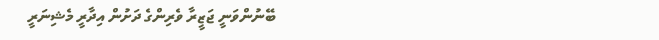ބޭނުންވަނީ ޖަޒީރާ ވެރިންގެ ދަށުން އިދާރީ މެޝިނަރީ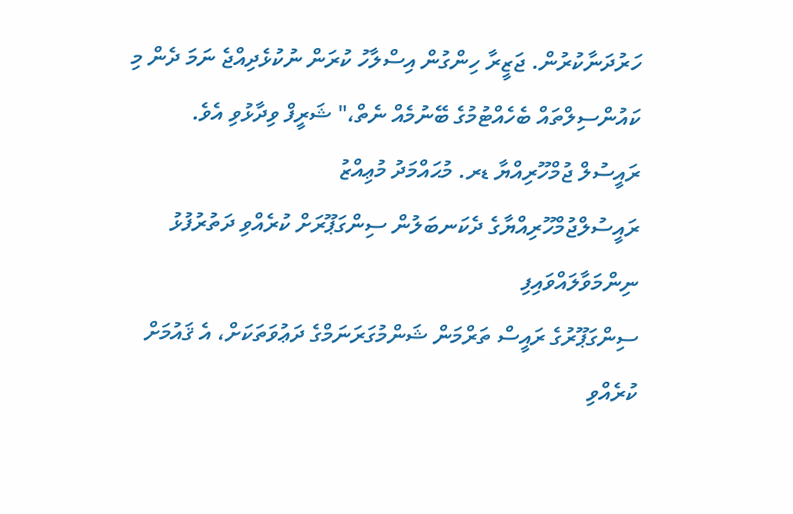ހަރުދަނާކުރުން. ޖަޒީރާ ހިންގުން އިސްލާހު ކުރަން ނުކުޅެދިއްޖެ ނަމަ ދެން މި ކައުންސިލްތައް ބެހެއްޓުމުގެ ބޭނުމެއް ނެތް،" ޝަރީފް ވިދާޅުވި އެވެ.
ރައީސުލް ޖުމްހޫރިއްޔާ ޑރ. މުޙައްމަދު މުޢިއްޒު
ރައީސުލްޖުމްހޫރިއްޔާގެ ދެކަނބަލުން ސިންގަޕޫރަށް ކުރެއްވި ދަތުރުފުޅު ނިންމަވާލައްވައިފި
ސިންގަޕޫރުގެ ރައީސް ތަރްމަން ޝަންމުގަރަނަމްގެ ދަޢުވަތަކަށް، އެ ޤައުމަށް ކުރެއްވި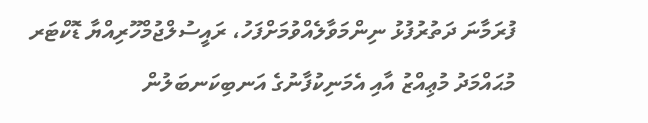ފުރަމާނަ ދަތުރުފުޅު ނިންމަވާލެއްވުމަށްފަހު، ރައީސުލްޖުމްހޫރިއްޔާ ޑޮކްޓަރ މުޙައްމަދު މުޢިއްޒު އާއި އެމަނިކުފާނުގެ އަނބިކަނބަލުން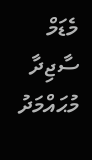މެޑަމް ސާޖިދާ މުޙައްމަދު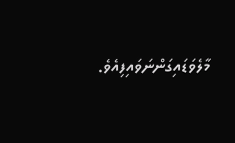މާލެވަޑައިގަންނަވައިފިއެވެ.